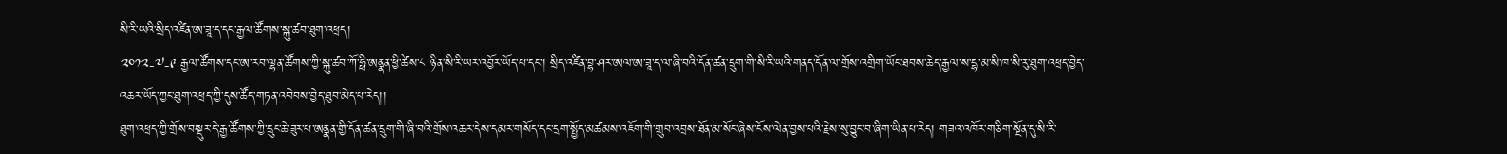སི་རི་ཡའི་སྲིད་འཛིན་ཨ་ཟཱ་ད་དང་རྒྱལ་ཚོགས་སྐུ་ཚབ་ཐུག་འཕྲད།
༢༠༡༢-༧-༩ རྒྱལ་ཚོགས་དང་ཨ་རབ་ལྷན་ཚོགས་ཀྱི་སྐུ་ཚབ་ཀོ་ཧྥི་ཨནྣན་ཕྱི་ཚེས་༨ ཉིན་སི་རི་ཡར་འབྱོར་ཡོད་པ་དང་། སྲིད་འཛིན་བྷ་ཤར་ཨལ་ཨ་ཟཱ་ད་ལ་ཞི་བའི་དོན་ཚན་དྲུག་གི་སི་རི་ཡའི་གནད་དོན་ལ་གྲོས་འགྲིག་ཡོང་ཐབས་ཆེད་རྒྱལ་ས་དྷ་མ་སི་ཁ་སི་རུ་ཐུག་འཕྲད་བྱེད་འཆར་ཡོད་ཀྱང་ཐུག་འཕྲད་ཀྱི་དུས་ཚོད་གཏན་འབེབས་བྱེད་ཐུབ་མེད་པ་རེད།།
ཐུག་འཕྲད་ཀྱི་གྲོས་བསྡུར་དེ་རྒྱ་ཚོགས་ཀྱི་དྲུང་ཆེ་ཟུར་པ་ཨནྣན་གྱི་དོན་ཚན་དྲུག་གི་ཞི་བའི་གྲོས་འཆར་དེས་དམར་གསོད་དང་དྲག་སྤྱོད་མཚམས་འཇོག་གི་གྲུབ་འབྲས་ཐོན་མ་སོང་ཞེས་ངོས་ལེན་བྱས་པའི་རྗེས་སུ་བྱུང་བ་ཞིག་ཡིན་པ་རེད། གཟའ་འཁོར་གཅིག་སྔོན་དུ་སི་རི་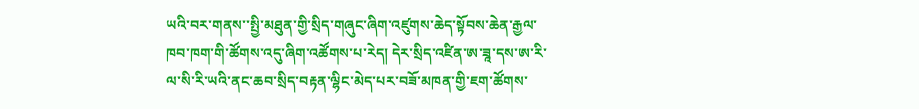ཡའི་བར་གནས་་སྤྱི་མཐུན་གྱི་སྲིད་གཞུང་ཞིག་འཛུགས་ཆེད་སྟོབས་ཆེན་རྒྱལ་ཁབ་ཁག་གི་ཚོགས་འདུ་ཞིག་འཚོགས་པ་རེད། དེར་སྲིད་འཛིན་ཨ་ཟཱ་དས་ཨ་རི་ལ་སི་རི་ཡའི་ནང་ཆབ་སྲིད་བརྟན་ལྷིང་མེད་པར་བཟོ་མཁན་གྱི་ཇག་ཚོགས་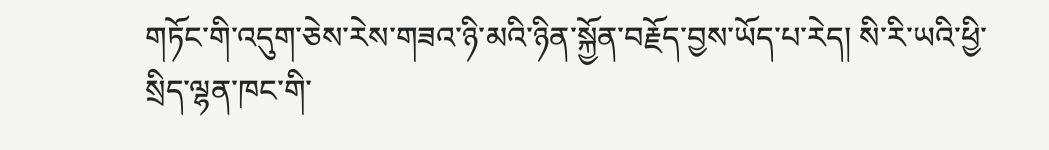གཏོང་གི་འདུག་ཅེས་རེས་གཟའ་ཉི་མའི་ཉིན་སྐྱོན་བརྗོད་བྱས་ཡོད་པ་རེད། སི་རི་ཡའི་ཕྱི་སྲིད་ལྷན་ཁང་གི་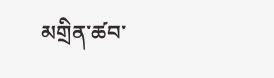མགྲིན་ཚབ་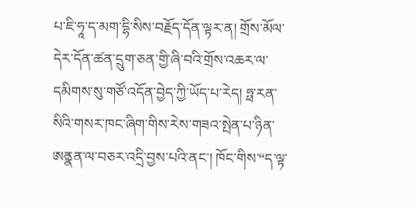པ་ཇི་ཧཱ་ད་མག་དྷི་སིས་བརྗོད་དོན་ལྟར་ན། གྲོས་མོལ་དེར་དོན་ཚན་དྲུག་ཅན་གྱི་ཞི་བའི་གྲོས་འཆར་ལ་དམིགས་སུ་གཙོ་འདོན་བྱེད་ཀྱི་ཡོད་པ་རེད། ཧྥ་རན་སིའི་གསར་ཁང་ཞིག་གིས་རེས་གཟའ་སྤེན་པ་ཉིན་ཨནྣན་ལ་བཅར་འདྲི་བྱས་པའི་ནང་། ཁོང་གིས་“ད་ལྟ་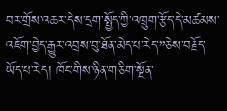བར་གྲོས་འཆར་དེས་དྲག་སྤྱོད་ཀྱི་འཁྲུག་རྩོད་དེ་མཚམས་འཇོག་བྱེད་རྒྱུར་འབྲས་བུ་ཐོན་མེད་པ་རེད་”ཅེས་བརྗོད་ཡོད་པ་རེད། ཁོང་གིས་ཉིན་གཅིག་སྔོན་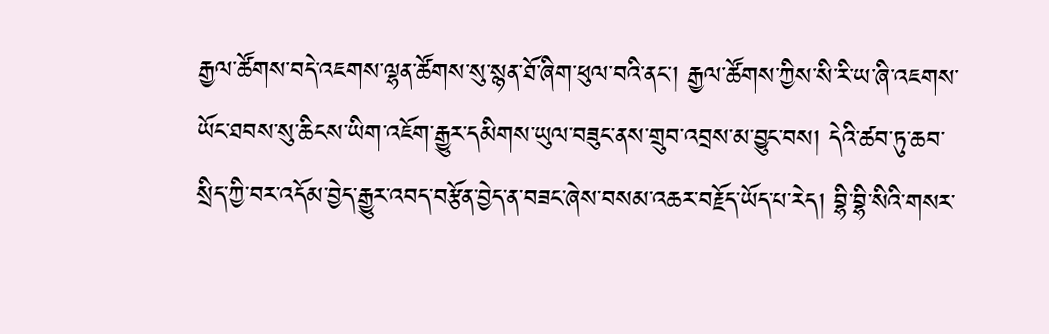རྒྱལ་ཚོགས་བདེ་འཇགས་ལྷན་ཚོགས་སུ་སྙན་ཐོ་ཞིག་ཕུལ་བའི་ནང་། རྒྱལ་ཚོགས་ཀྱིས་སི་རི་ཡ་ཞི་འཇགས་ཡོང་ཐབས་སུ་ཆིངས་ཡིག་འཇོག་རྒྱུར་དམིགས་ཡུལ་བཟུང་ནས་གྲུབ་འབྲས་མ་བྱུང་བས། དེའི་ཚབ་ཏུ་ཆབ་སྲིད་ཀྱི་བར་འདོམ་བྱེད་རྒྱུར་འབད་བརྩོན་བྱེད་ན་བཟང་ཞེས་བསམ་འཆར་བརྗོད་ཡོད་པ་རེད། བྷི་བྷི་སིའི་གསར་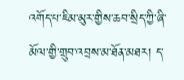འགོད་པ་ཇིམ་མུར་གྱིས་ཆབ་སྲིད་ཀྱི་ཞི་མོལ་གྱི་གྲུབ་འབྲས་མ་ཐོན་མཐར། ད་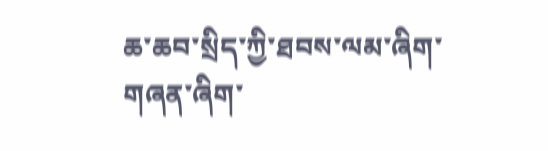ཆ་ཆབ་སྲིད་ཀྱི་ཐབས་ལམ་ཞིག་གཞན་ཞིག་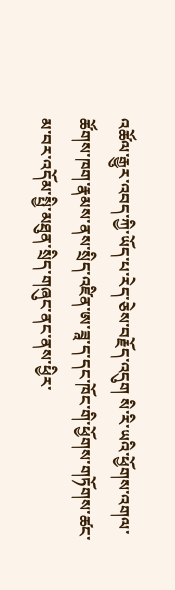འཚོལ་རྒྱུར་འབད་ཀྱི་ཡོད་པ་རེད་ཅེས་བརྗོད་འདུག སི་རི་ཡའི་ཕྱོགས་འགལ་ཚོགས་ཁག་རྣམས་ནས་སྲིད་འཛིན་ཨ་ཟཱ་ད་དང་ཁོང་གི་ཕྱོགས་གཏོགས་ཚང་མ་བར་འདོམ་སྤྱི་མཐུན་སྲིད་གཞུང་ནང་ནས་ཕྱིར་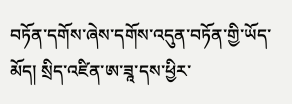བཏོན་དགོས་ཞེས་དགོས་འདུན་བཏོན་གྱི་ཡོད་མོད། སྲིད་འཛིན་ཨ་ཟཱ་དས་ཕྱིར་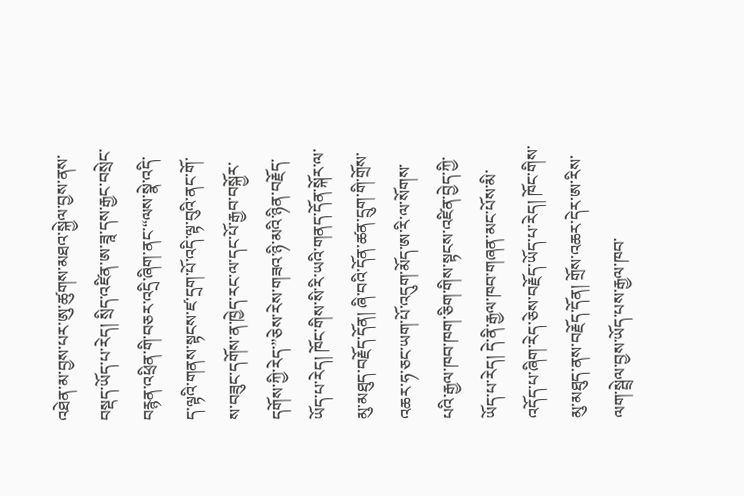འཐེན་མ་བྱས་པར་ཨུ་ཚུགས་མཐའ་སྐྱེལ་བྱས་ནས་བསྡད་ཡོད་པ་རེད། སྲིད་འཛིན་ཨ་ཟཱ་དས་རྒྱང་བསྲེང་བརྙན་འཕྲིན་གི་བཅར་འདྲི་ཞིག་ནང་“ལས་སྣེ་འདི་ད་ལྟའི་གནས་སྟངས་ཛ་དྲག་པོ་འདི་ལྟ་བུའི་ནང་གོ་ས་བཟུང་དགོས་ན་ཁྱེད་རང་ལ་དང་པོ་རྒྱབ་བསྐྱོར་དགོས་ཀྱི་རེད་”ཅེས་རེས་གཟའ་ཉི་མའི་ཉིན་བརྗོད་ཡོད་པ་རེད། ཁོང་གིས་སི་རི་ཡའི་གནད་དོན་སྐོར་ལ་མུ་མཐུད་བརྗོད་དོན། ཞི་བའི་དོན་ཚན་དྲུག་གི་གྲོས་འཆར་ཧ་ཅང་ཡག་པོ་འདུག་མོད་ཨ་རི་ལ་སོགས་པའི་རྒྱལ་ཁབ་ཁག་ཅིག་གིས་སྟངས་འཛིན་བྱེད་ཀྱི་ཡོད་པ་རེད། དེ་ནི་རྒྱལ་ཁབ་གཞན་མང་པོས་མི་འདོད་པ་ཞིག་རེད་ཅེས་བརྗོད་ཡོད་པ་རེད། ཁོང་གིས་མུ་མཐུད་ནས་བརྗོད་དོན། གྲོས་འཆར་དེར་ཨ་རིས་ལག་སྦྲེལ་བྱས་ཡོད་པས་རྒྱལ་ཁབ་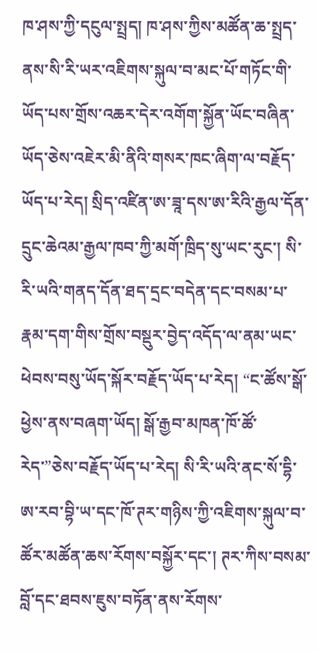ཁ་ཤས་ཀྱི་དངུལ་སྤྲད། ཁ་ཤས་ཀྱིས་མཚོན་ཆ་སྤྲད་ནས་སི་རི་ཡར་འཇིགས་སྐུལ་བ་མང་པོ་གཏོང་གི་ཡོད་པས་གྲོས་འཆར་དེར་འགོག་སྐྱོན་ཡོང་བཞིན་ཡོད་ཅེས་འཇེར་མི་ནིའི་གསར་ཁང་ཞིག་ལ་བརྗོད་ཡོད་པ་རེད། སྲིད་འཛིན་ཨ་ཟཱ་དས་ཨ་རིའི་རྒྱལ་དོན་དྲུང་ཆེའམ་རྒྱལ་ཁབ་ཀྱི་མགོ་ཁྲིད་སུ་ཡང་རུང་། སི་རི་ཡའི་གནད་དོན་ཐད་དྲང་བདེན་དང་བསམ་པ་རྣམ་དག་གིས་གྲོས་བསྡུར་བྱེད་འདོད་ལ་ནམ་ཡང་ཕེབས་བསུ་ཡོད་སྐོར་བརྗོད་ཡོད་པ་རེད། “ང་ཚོས་སྒོ་ཕྱེས་ནས་བཞག་ཡོད། སྒོ་རྒྱབ་མཁན་ཁོ་ཚོ་རེད་”ཅེས་བརྗོད་ཡོད་པ་རེད། སི་རི་ཡའི་ནང་སོ་དྷི་ཨ་རབ་བྷི་ཡ་དང་ཁོ་ཊར་གཉིས་ཀྱི་འཇིགས་སྐུལ་བ་ཚོར་མཚོན་ཆས་རོགས་བསྐྱོར་དང་། ཊར་ཀིས་བསམ་བློ་དང་ཐབས་ཇུས་བཏོན་ནས་རོགས་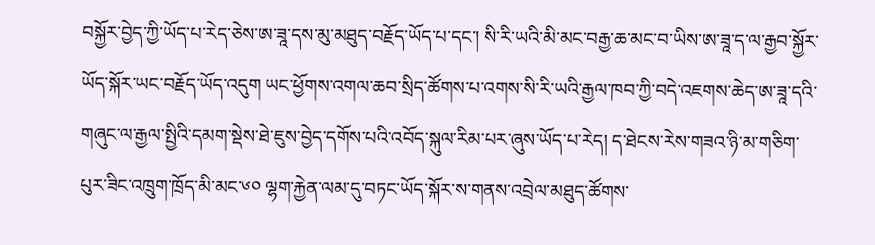བསྐྱོར་བྱེད་ཀྱི་ཡོད་པ་རེད་ཅེས་ཨ་ཟཱ་དས་མུ་མཐུད་བརྗོད་ཡོད་པ་དང་། སི་རི་ཡའི་མི་མང་བརྒྱ་ཆ་མང་བ་ཡིས་ཨ་ཟཱ་ད་ལ་རྒྱབ་སྐྱོར་ཡོད་སྐོར་ཡང་བརྗོད་ཡོད་འདུག ཡང་ཕྱོགས་འགལ་ཆབ་སྲིད་ཚོགས་པ་འགས་སི་རི་ཡའི་རྒྱལ་ཁབ་ཀྱི་བདེ་འཇགས་ཆེད་ཨ་ཟཱ་དའི་གཞུང་ལ་རྒྱལ་སྤྱིའི་དམག་སྡེས་ཐེ་ཇུས་བྱེད་དགོས་པའི་འབོད་སྐུལ་རིམ་པར་ཞུས་ཡོད་པ་རེད། ད་ཐེངས་རེས་གཟའ་ཉི་མ་གཅིག་པུར་ཟིང་འཁྲུག་ཁྲོད་མི་མང་༦༠ ལྷག་རྐྱེན་ལམ་དུ་བཏང་ཡོད་སྐོར་ས་གནས་འབྲེལ་མཐུད་ཚོགས་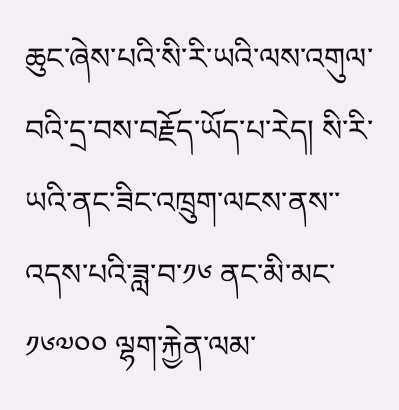ཆུང་ཞེས་པའི་སི་རི་ཡའི་ལས་འགུལ་བའི་དྲ་བས་བརྗོད་ཡོད་པ་རེད། སི་རི་ཡའི་ནང་ཟིང་འཁྲུག་ལངས་ནས་་འདས་པའི་ཟླ་བ་༡༦ ནང་མི་མང་༡༦༧༠༠ ལྷག་རྐྱེན་ལམ་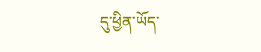དུ་ཕྱིན་ཡོད་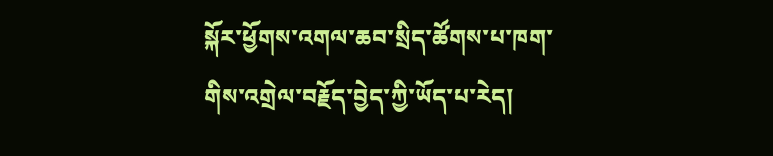སྐོར་ཕྱོགས་འགལ་ཆབ་སྲིད་ཚོགས་པ་ཁག་གིས་འགྲེལ་བརྗོད་བྱེད་ཀྱི་ཡོད་པ་རེད།